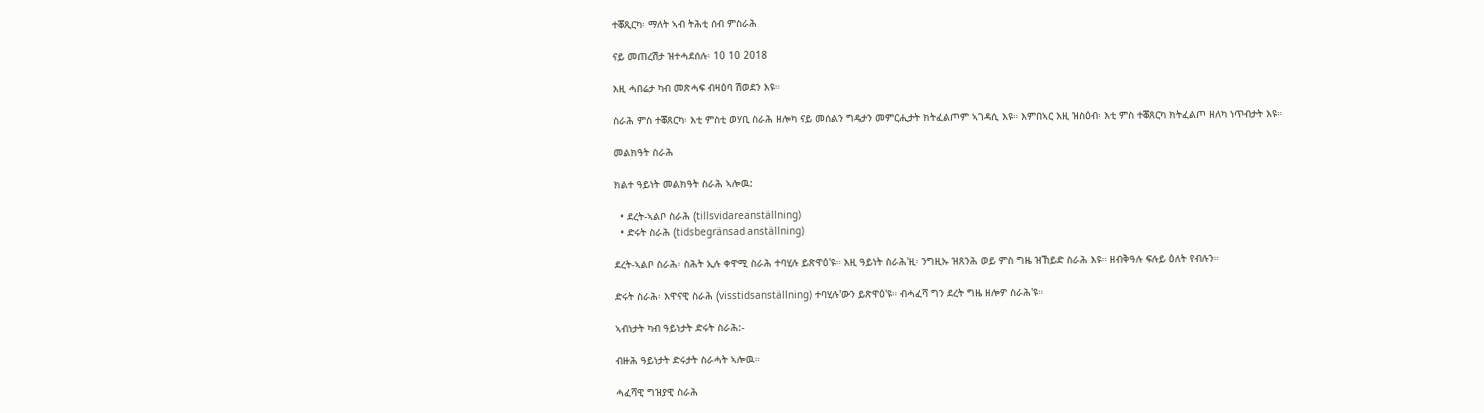ተቖጺርካ፡ ማለት ኣብ ትሕቲ ሰብ ምስራሕ

ናይ መጠረሽታ ዝተሓደሰሉ፡ 10 10 2018

እዚ ሓበሬታ ካብ መጽሓፍ ብዛዕባ ሽወደን እዩ።

ስራሕ ምስ ተቖጸርካ፡ እቲ ምስቲ ወሃቢ ስራሕ ዘሎካ ናይ መሰልን ግዴታን መምርሒታት ክትፈልጦም ኣገዳሲ እዩ። እምበኣር እዚ ዝስዕብ፡ እቲ ምስ ተቖጸርካ ክትፈልጦ ዘለካ ነጥብታት እዩ።

መልክዓት ስራሕ

ክልተ ዓይነት መልክዓት ስራሕ ኣሎዉ:

  • ደረት-ኣልቦ ስራሕ (tillsvidareanställning)
  • ድሩት ስራሕ (tidsbegränsad anställning)

ደረት-ኣልቦ ስራሕ፡ ስሕት ኢሉ ቀዋሚ ስራሕ ተባሂሉ ይጽዋዕ'ዩ። እዚ ዓይነት ስራሕ'ዚ፡ ንግዚኡ ዝጸንሕ ወይ ምስ ግዜ ዝኸይድ ስራሕ እዩ። ዘብቅዓሉ ፍሉይ ዕለት የብሉን።

ድሩት ስራሕ፡ እዋናዊ ስራሕ (visstidsanställning) ተባሂሉ'ውን ይጽዋዕ'ዩ። ብሓፈሻ ግን ደረት ግዜ ዘሎዎ ስራሕ'ዩ።

ኣብነታት ካብ ዓይነታት ድሩት ስራሕ:-

ብዙሕ ዓይነታት ድሩታት ስራሓት ኣሎዉ።

ሓፈሻዊ ግዝያዊ ስራሕ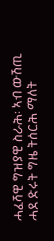ሓፈሻዊ ግዝያዊ ስራሕ፡ ኣብ ውሽጢ ሓደ ድሩት ግዜ ትሰርሕ ማለት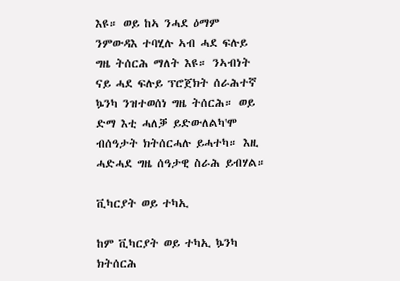እዩ። ወይ ከኣ ንሓደ ዕማም ንምውዳእ ተባሂሉ ኣብ ሓደ ፍሉይ ግዜ ትሰርሕ ማለት እዩ። ንኣብነት ናይ ሓደ ፍሉይ ፕሮጀክት ሰራሕተኛ ኴንካ ንዝተወሰነ ግዜ ትሰርሕ። ወይ ድማ እቲ ሓለቓ ይድውለልካ'ሞ ብሰዓታት ክትሰርሓሉ ይሓተካ። እዚ ሓድሓደ ግዜ ሰዓታዊ ስራሕ ይብሃል።

ቪካርያት ወይ ተካኢ

ከም ቪካርያት ወይ ተካኢ ኴንካ ክትሰርሕ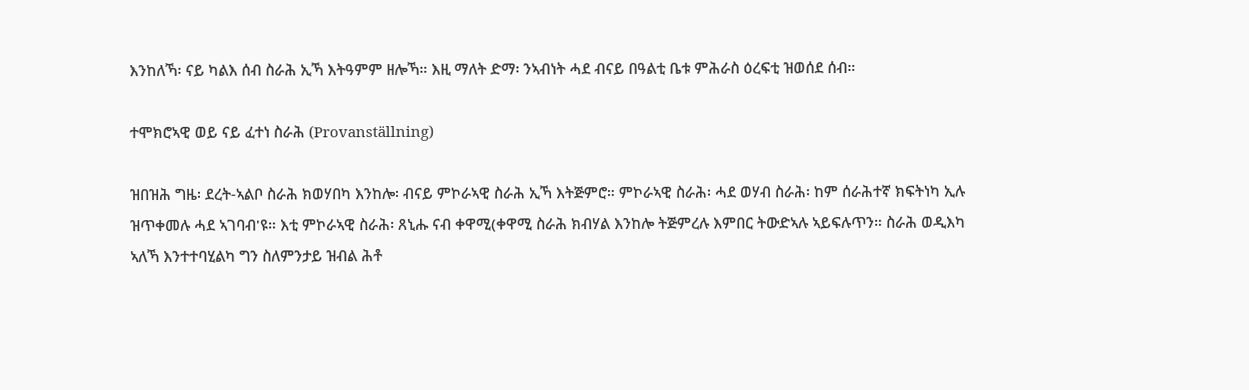እንከለኻ፡ ናይ ካልእ ሰብ ስራሕ ኢኻ እትዓምም ዘሎኻ። እዚ ማለት ድማ፡ ንኣብነት ሓደ ብናይ በዓልቲ ቤቱ ምሕራስ ዕረፍቲ ዝወሰደ ሰብ።

ተሞክሮኣዊ ወይ ናይ ፈተነ ስራሕ (Provanställning)

ዝበዝሕ ግዜ፡ ደረት-ኣልቦ ስራሕ ክወሃበካ እንከሎ፡ ብናይ ምኮራኣዊ ስራሕ ኢኻ እትጅምሮ። ምኮራኣዊ ስራሕ፡ ሓደ ወሃብ ስራሕ፡ ከም ሰራሕተኛ ክፍትነካ ኢሉ ዝጥቀመሉ ሓደ ኣገባብ'ዩ። እቲ ምኮራኣዊ ስራሕ፡ ጸኒሑ ናብ ቀዋሚ(ቀዋሚ ስራሕ ክብሃል እንከሎ ትጅምረሉ እምበር ትውድኣሉ ኣይፍሉጥን። ስራሕ ወዲእካ ኣለኻ እንተተባሂልካ ግን ስለምንታይ ዝብል ሕቶ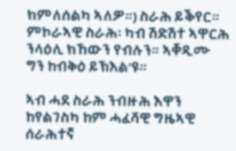ክምለሰልካ ኣለዎ።) ስራሕ ይቕየር። ምኮራኣዊ ስራሕ፡ ካብ ሽድሽተ ኣዋርሕ ንላዕሊ ክኸውን የብሉን። ኣቐዲሙ ግን ከብቅዕ ይኽእል'ዩ።

ኣብ ሓደ ስራሕ ንብዙሕ እዋን ከየልገስካ ከም ሓፈሻዊ ግዜኣዊ ሰራሕተኛ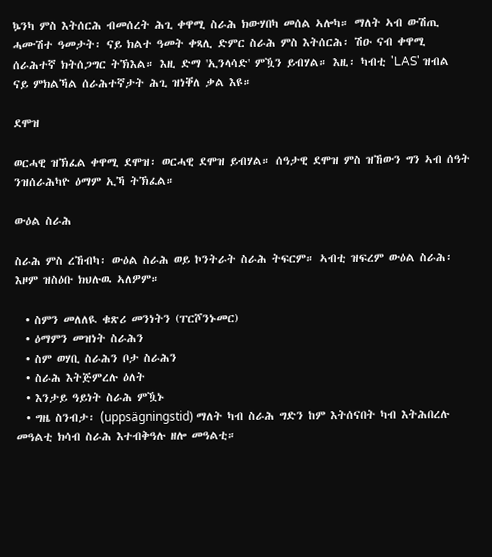ኴንካ ምስ እትሰርሕ ብመሰረት ሕጊ ቀዋሚ ስራሕ ክውሃበካ መሰል ኣሎካ። ማለት ኣብ ውሽጢ ሓሙሽተ ዓመታት፡ ናይ ክልተ ዓመት ቀጻሊ ድምር ስራሕ ምስ እትሰርሕ፡ ሽዑ ናብ ቀዋሚ ሰራሕተኛ ክትሰጋግር ትኽእል። እዚ ድማ 'ኢንላሳድ' ምዃን ይብሃል። እዚ፡ ካብቲ 'LAS' ዝብል ናይ ምክልኻል ሰራሕተኛታት ሕጊ ዝነቐለ ቃል እዩ።

ደሞዝ

ወርሓዊ ዝኽፈል ቀዋሚ ደሞዝ፡ ወርሓዊ ደሞዝ ይብሃል። ሰዓታዊ ደሞዝ ምስ ዝኸውን ግን ኣብ ሰዓት ንዝሰራሕካዮ ዕማም ኢኻ ትኽፈል።

ውዕል ስራሕ

ስራሕ ምስ ረኸብካ፡ ውዕል ስራሕ ወይ ኮንትራት ስራሕ ትፍርም። ኣብቲ ዝፍረም ውዕል ስራሕ፡ እዞም ዝስዕቡ ክህሉዉ ኣለዎም።

  • ስምን መለለዪ ቁጽሪ መንነትን (ፐርሾንኑመር)
  • ዕማምን መዝነት ስራሕን
  • ስም ወሃቢ ስራሕን ቦታ ስራሕን
  • ስራሕ እትጅምረሉ ዕለት
  • እንታይ ዓይነት ስራሕ ምዃኑ
  • ግዜ ስንብታ፡ (uppsägningstid) ማለት ካብ ስራሕ ግድን ከም እትሰናበት ካብ እትሕበረሉ መዓልቲ ክሳብ ስራሕ እተብቅዓሉ ዘሎ መዓልቲ።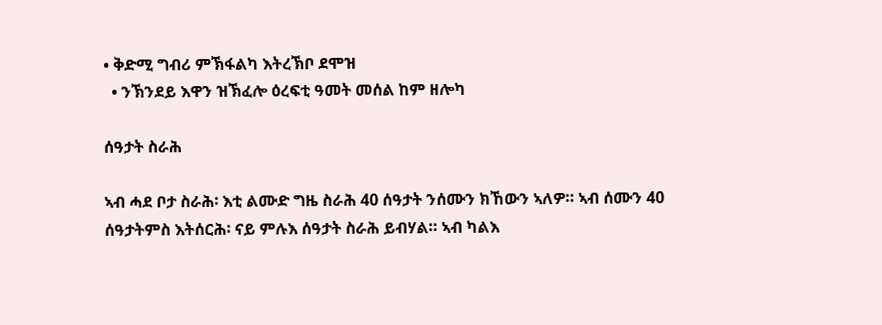• ቅድሚ ግብሪ ምኽፋልካ እትረኽቦ ደሞዝ
  • ንኽንደይ እዋን ዝኽፈሎ ዕረፍቲ ዓመት መሰል ከም ዘሎካ

ሰዓታት ስራሕ

ኣብ ሓደ ቦታ ስራሕ፡ እቲ ልሙድ ግዜ ስራሕ 40 ሰዓታት ንሰሙን ክኸውን ኣለዎ። ኣብ ሰሙን 40 ሰዓታትምስ እትሰርሕ፡ ናይ ምሉእ ሰዓታት ስራሕ ይብሃል። ኣብ ካልእ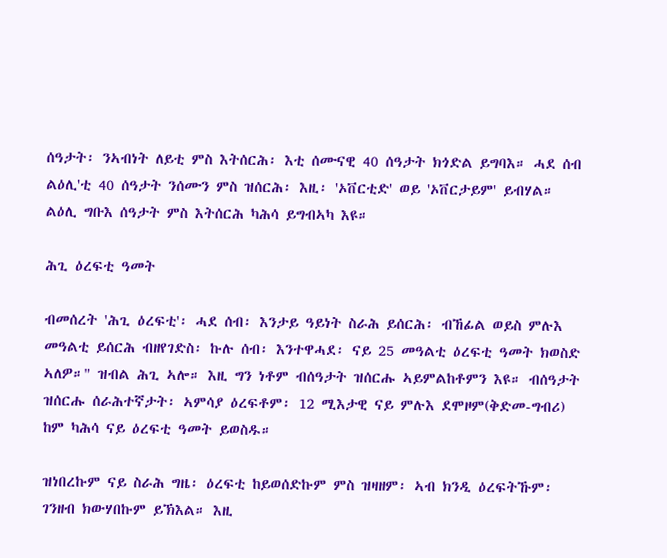ሰዓታት፡ ንኣብነት ለይቲ ምስ እትሰርሕ፡ እቲ ሰሙናዊ 40 ሰዓታት ክጎድል ይግባእ። ሓደ ሰብ ልዕሊ'ቲ 40 ሰዓታት ንሰሙን ምስ ዝሰርሕ፡ እዚ፡ 'ኦቨርቲድ' ወይ 'ኦቨርታይም' ይብሃል። ልዕሊ ግቡእ ሰዓታት ምስ እትሰርሕ ካሕሳ ይግብኣካ እዩ።

ሕጊ ዕረፍቲ ዓመት

ብመሰረት 'ሕጊ ዕረፍቲ'፡ ሓደ ሰብ፡ እንታይ ዓይነት ስራሕ ይሰርሕ፡ ብኸፊል ወይስ ምሉእ መዓልቲ ይሰርሕ ብዘየገድስ፡ ኩሉ ሰብ፡ እንተዋሓደ፡ ናይ 25 መዓልቲ ዕረፍቲ ዓመት ክወስድ ኣለዎ።" ዝብል ሕጊ ኣሎ። እዚ ግን ነቶም ብሰዓታት ዝሰርሑ ኣይምልከቶምን እዩ። ብሰዓታት ዝሰርሑ ሰራሕተኛታት፡ ኣምሳያ ዕረፍቶም፡ 12 ሚእታዊ ናይ ምሉእ ደሞዞም(ቅድመ-ግብሪ) ከም ካሕሳ ናይ ዕረፍቲ ዓመት ይወስዱ።

ዝነበረኩም ናይ ስራሕ ግዜ፡ ዕረፍቲ ከይወሰድኩም ምስ ዝዛዘም፡ ኣብ ክንዲ ዕረፍትኹም፡ ገንዘብ ክውሃበኩም ይኽእል። እዚ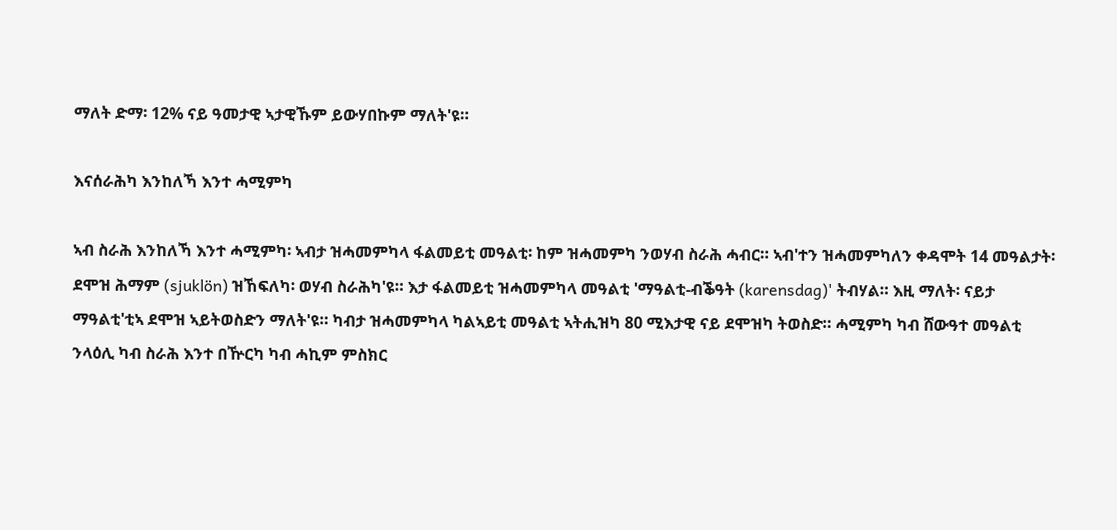ማለት ድማ፡ 12% ናይ ዓመታዊ ኣታዊኹም ይውሃበኩም ማለት'ዩ።

እናሰራሕካ እንከለኻ እንተ ሓሚምካ

ኣብ ስራሕ እንከለኻ እንተ ሓሚምካ፡ ኣብታ ዝሓመምካላ ፋልመይቲ መዓልቲ፡ ከም ዝሓመምካ ንወሃብ ስራሕ ሓብር። ኣብ'ተን ዝሓመምካለን ቀዳሞት 14 መዓልታት፡ ደሞዝ ሕማም (sjuklön) ዝኸፍለካ፡ ወሃብ ስራሕካ'ዩ። እታ ፋልመይቲ ዝሓመምካላ መዓልቲ 'ማዓልቲ-ብቕዓት (karensdag)' ትብሃል። እዚ ማለት፡ ናይታ ማዓልቲ'ቲኣ ደሞዝ ኣይትወስድን ማለት'ዩ። ካብታ ዝሓመምካላ ካልኣይቲ መዓልቲ ኣትሒዝካ 80 ሚእታዊ ናይ ደሞዝካ ትወስድ። ሓሚምካ ካብ ሸውዓተ መዓልቲ ንላዕሊ ካብ ስራሕ እንተ በዅርካ ካብ ሓኪም ምስክር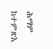ሕማም ከተምጽእ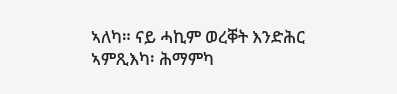ኣለካ። ናይ ሓኪም ወረቐት እንድሕር ኣምጺእካ፡ ሕማምካ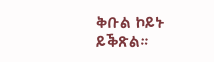ቅቡል ኮይኑ ይቕጽል።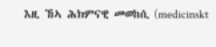እዚ ኸኣ ሕክምናዊ መወከሲ (medicinskt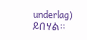underlag) ይበሃል።